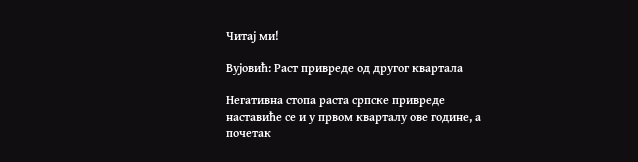Читај ми!

Вујовић: Раст привреде од другог квартала

Негативна стопа раста српске привреде наставиће се и у првом кварталу ове године, а почетак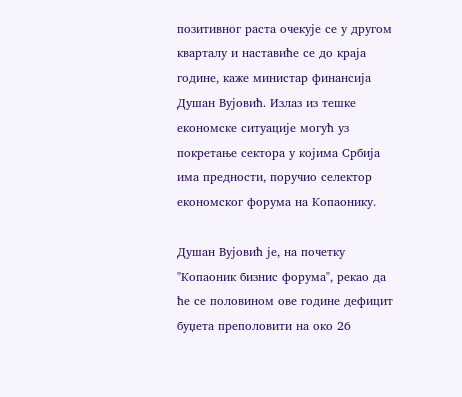позитивног раста очекује се у другом кварталу и наставиће се до краја године, каже министар финансија Душан Вујовић. Излаз из тешке економске ситуације могућ уз покретање сектора у којима Србија има предности, поручио селектор економског форума на Копаонику.

Душан Вујовић је, на почетку "Копаоник бизнис форума", рекао да ће се половином ове године дефицит буџета преполовити на око 26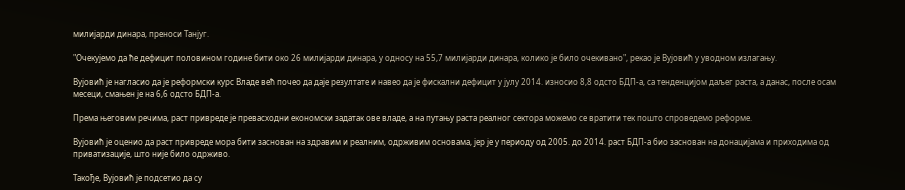милијарди динара, преноси Танјуг.

"Очекујемо да ће дефицит половином године бити око 26 милијарди динара, у односу на 55,7 милијарди динара, колико је било очекивано", рекао је Вујовић у уводном излагању.

Вујовић је нагласио да је реформски курс Владе већ почео да даје резултате и навео да је фискални дефицит у јулу 2014. износио 8,8 одсто БДП-а, са тенденцијом даљег раста, а данас, после осам месеци, смањен је на 6,6 одсто БДП-а.

Према његовим речима, раст привреде је превасходни економски задатак ове владе, а на путању раста реалног сектора можемо се вратити тек пошто спроведемо реформе.

Вујовић је оценио да раст привреде мора бити заснован на здравим и реалним, одрживим основама, јер је у периоду од 2005. до 2014. раст БДП-а био заснован на донацијама и приходима од приватизације, што није било одрживо.

Такође, Вујовић је подсетио да су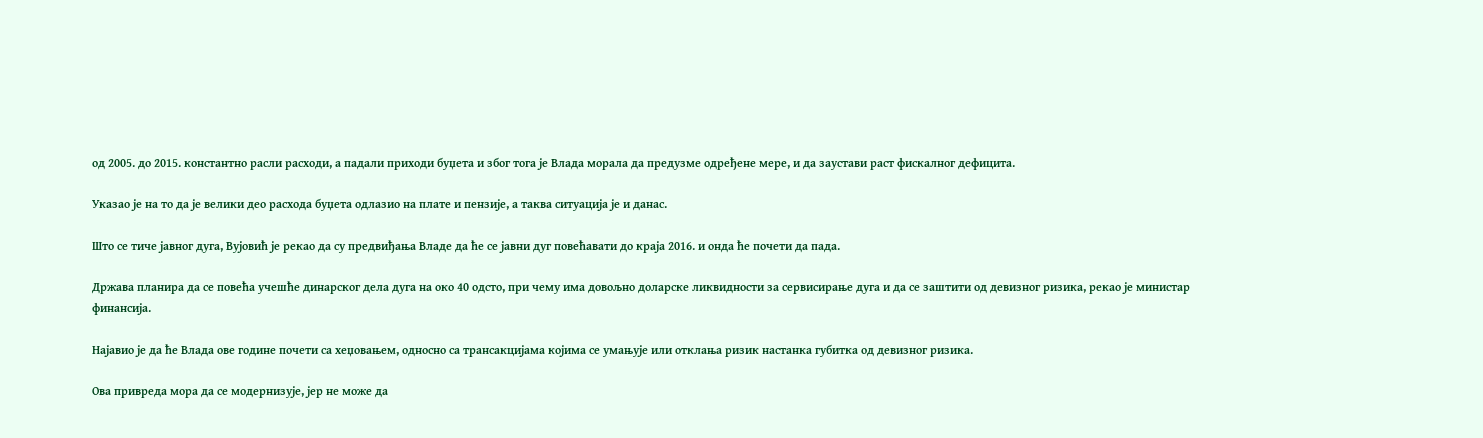од 2005. до 2015. константно расли расходи, а падали приходи буџета и због тога је Влада морала да предузме одређене мере, и да заустави раст фискалног дефицита.

Указао је на то да је велики део расхода буџета одлазио на плате и пензије, а таква ситуација је и данас.

Што се тиче јавног дуга, Вујовић је рекао да су предвиђања Владе да ће се јавни дуг повећавати до краја 2016. и онда ће почети да пада.

Држава планира да се повећа учешће динарског дела дуга на око 40 одсто, при чему има довољно доларске ликвидности за сервисирање дуга и да се заштити од девизног ризика, рекао је министар финансија.

Најавио је да ће Влада ове године почети са хеџовањем, односно са трансакцијама којима се умањује или отклања ризик настанка губитка од девизног ризика.

Ова привреда мора да се модернизује, јер не може да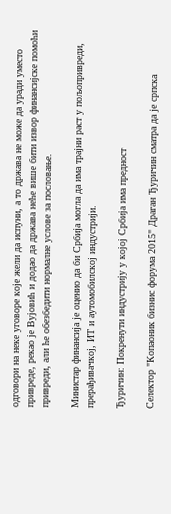одговори на неке уговоре које жели да испуни, а то држава не може да уради уместо привреде, рекао је Вујовић и додао да држава неће више бити извор финансијске помоћи привреди, али ће обезбедити нормалне услове за пословање.

Министар финансија је оценио да би Србија могла да има трајни раст у пољопривреди, прерађивачкој, ИТ и аутомобилској индустрији.

Ђуричин: Покренути индустрију у којој Србија има предност

Селектор "Копаоник бизнис форума 2015" Драган Ђуричин сматра да је српска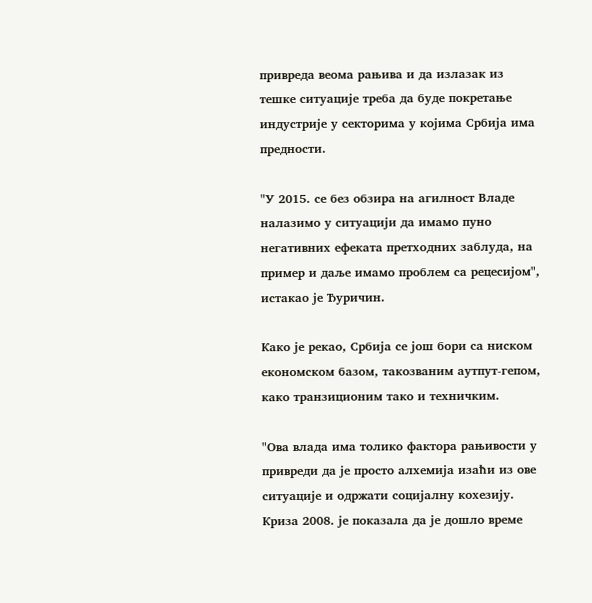привреда веома рањива и да излазак из тешке ситуације треба да буде покретање индустрије у секторима у којима Србија има предности.

"У 2015. се без обзира на агилност Владе налазимо у ситуацији да имамо пуно негативних ефеката претходних заблуда, на пример и даље имамо проблем са рецесијом", истакао је Ђуричин.

Како је рекао, Србија се још бори са ниском економском базом, такозваним аутпут-гепом, како транзиционим тако и техничким.

"Ова влада има толико фактора рањивости у привреди да је просто алхемија изаћи из ове ситуације и одржати социјалну кохезију. Криза 2008. је показала да је дошло време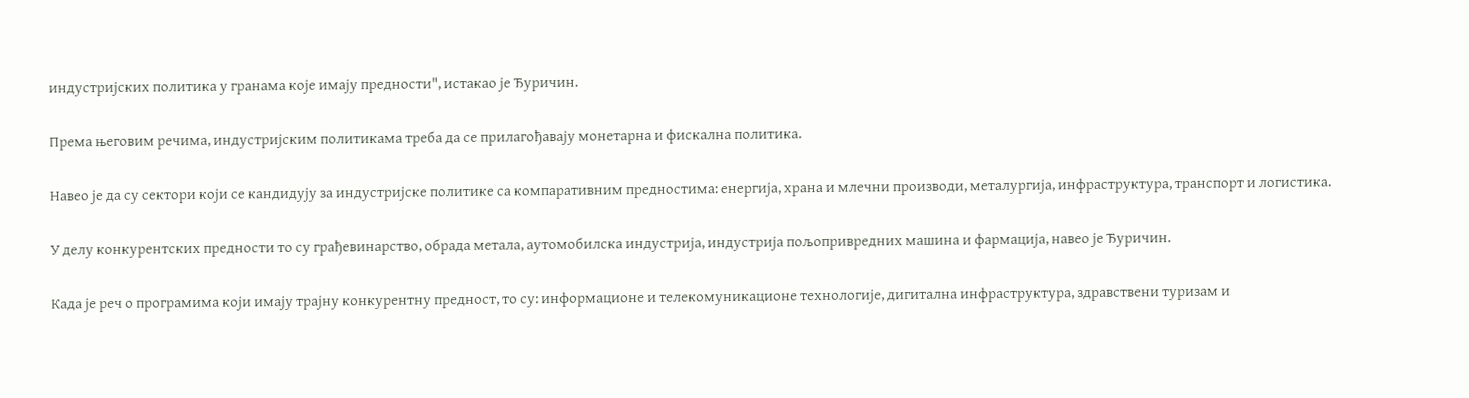индустријских политика у гранама које имају предности", истакао је Ђуричин.

Према његовим речима, индустријским политикама треба да се прилагођавају монетарна и фискална политика.

Навео је да су сектори који се кандидују за индустријске политике са компаративним предностима: енергија, храна и млечни производи, металургија, инфраструктура, транспорт и логистика.

У делу конкурентских предности то су грађевинарство, обрада метала, аутомобилска индустрија, индустрија пољопривредних машина и фармација, навео је Ђуричин.

Када је реч о програмима који имају трајну конкурентну предност, то су: информационе и телекомуникационе технологије, дигитална инфраструктура, здравствени туризам и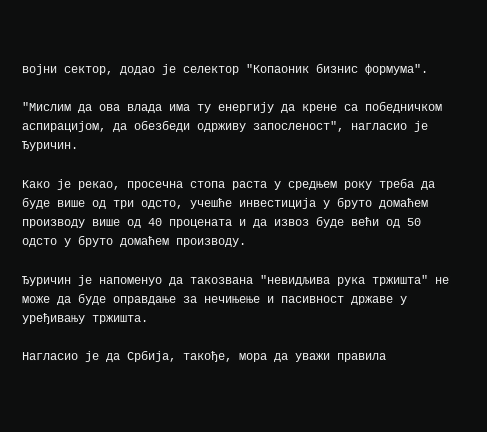војни сектор, додао је селектор "Копаоник бизнис формума".

"Мислим да ова влада има ту енергију да крене са победничком аспирацијом, да обезбеди одрживу запосленост", нагласио је Ђуричин.

Како је рекао, просечна стопа раста у средњем року треба да буде више од три одсто, учешће инвестиција у бруто домаћем производу више од 40 процената и да извоз буде већи од 50 одсто у бруто домаћем производу.

Ђуричин је напоменуо да такозвана "невидљива рука тржишта" не може да буде оправдање за нечињење и пасивност државе у уређивању тржишта.

Нагласио је да Србија, такође, мора да уважи правила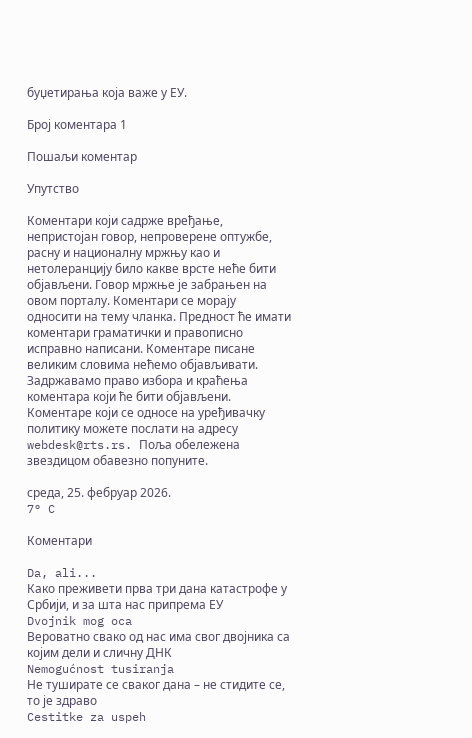буџетирања која важе у ЕУ.

Број коментара 1

Пошаљи коментар

Упутство

Коментари који садрже вређање, непристојан говор, непроверене оптужбе, расну и националну мржњу као и нетолеранцију било какве врсте неће бити објављени. Говор мржње је забрањен на овом порталу. Коментари се морају односити на тему чланка. Предност ће имати коментари граматички и правописно исправно написани. Коментаре писане великим словима нећемо објављивати. Задржавамо право избора и краћења коментара који ће бити објављени. Коментаре који се односе на уређивачку политику можете послати на адресу webdesk@rts.rs. Поља обележена звездицом обавезно попуните.

среда, 25. фебруар 2026.
7° C

Коментари

Da, ali...
Како преживети прва три дана катастрофе у Србији, и за шта нас припрема ЕУ
Dvojnik mog oca
Вероватно свако од нас има свог двојника са којим дели и сличну ДНК
Nemogućnost tusiranja
Не туширате се сваког дана – не стидите се, то је здраво
Cestitke za uspeh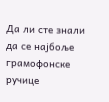Да ли сте знали да се најбоље грамофонске ручице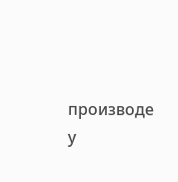производе у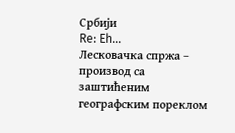Србији
Re: Eh...
Лесковачка спржа – производ са заштићеним географским пореклом